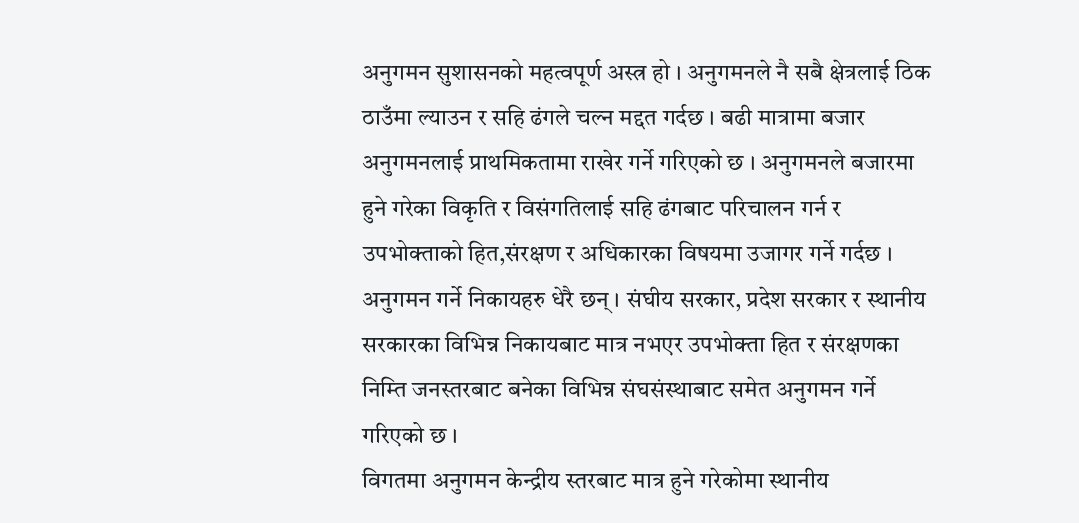अनुगमन सुशासनको महत्वपूर्ण अस्त्र हो । अनुगमनले नै सबै क्षेत्रलाई ठिक ठाउँमा ल्याउन र सहि ढंगले चल्न मद्दत गर्दछ । बढी मात्रामा बजार अनुगमनलाई प्राथमिकतामा राखेर गर्ने गरिएको छ । अनुगमनले बजारमा हुने गरेका विकृति र विसंगतिलाई सहि ढंगबाट परिचालन गर्न र उपभोक्ताको हित,संरक्षण र अधिकारका विषयमा उजागर गर्ने गर्दछ । अनुगमन गर्ने निकायहरु धेरै छन् । संघीय सरकार, प्रदेश सरकार र स्थानीय सरकारका विभिन्न निकायबाट मात्र नभएर उपभोक्ता हित र संरक्षणका निम्ति जनस्तरबाट बनेका विभिन्न संघसंस्थाबाट समेत अनुगमन गर्ने गरिएको छ ।
विगतमा अनुगमन केन्द्रीय स्तरबाट मात्र हुने गरेकोमा स्थानीय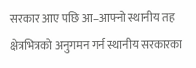सरकार आए पछि आ–आफ्नो स्थानीय तह क्षेत्रभित्रको अनुगमन गर्न स्थानीय सरकारका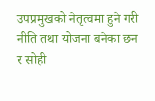उपप्रमुखको नेतृत्वमा हुने गरी नीति तथा योजना बनेका छन र सोही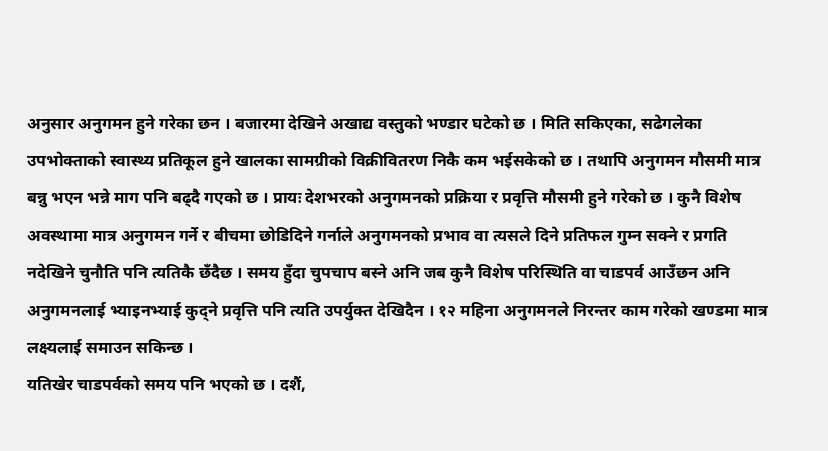अनुसार अनुगमन हुने गरेका छन । बजारमा देखिने अखाद्य वस्तुको भण्डार घटेको छ । मिति सकिएका, सढेगलेका उपभोक्ताको स्वास्थ्य प्रतिकूल हुने खालका सामग्रीको विक्रीवितरण निकै कम भईसकेको छ । तथापि अनुगमन मौसमी मात्र बन्नु भएन भन्ने माग पनि बढ्दै गएको छ । प्रायः देशभरको अनुगमनको प्रक्रिया र प्रवृत्ति मौसमी हुने गरेको छ । कुनै विशेष अवस्थामा मात्र अनुगमन गर्ने र बीचमा छोडिदिने गर्नाले अनुगमनको प्रभाव वा त्यसले दिने प्रतिफल गुम्न सक्ने र प्रगति नदेखिने चुनौति पनि त्यतिकै छँदैछ । समय हुँदा चुपचाप बस्ने अनि जब कुनै विशेष परिस्थिति वा चाडपर्व आउँछन अनि अनुगमनलाई भ्याइनभ्याई कुद्ने प्रवृत्ति पनि त्यति उपर्युक्त देखिदैन । १२ महिना अनुगमनले निरन्तर काम गरेको खण्डमा मात्र लक्ष्यलाई समाउन सकिन्छ ।
यतिखेर चाडपर्वको समय पनि भएको छ । दशैं,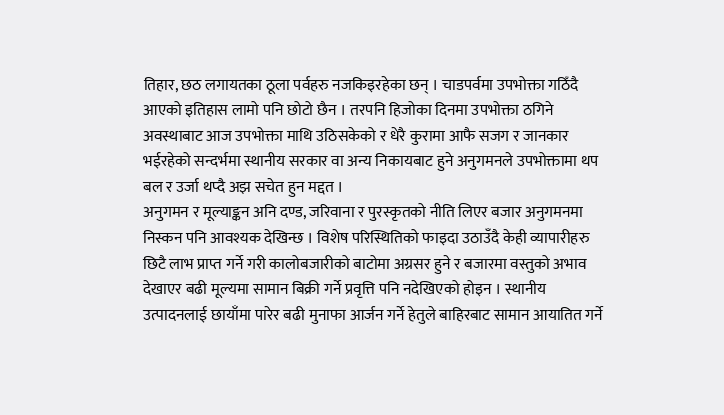तिहार, छठ लगायतका ठूला पर्वहरु नजकिइरहेका छन् । चाडपर्वमा उपभोक्ता गठिँदै आएको इतिहास लामो पनि छोटो छैन । तरपनि हिजोका दिनमा उपभोक्ता ठगिने अवस्थाबाट आज उपभोक्ता माथि उठिसकेको र धेरै कुरामा आफै सजग र जानकार भईरहेको सन्दर्भमा स्थानीय सरकार वा अन्य निकायबाट हुने अनुगमनले उपभोक्तामा थप बल र उर्जा थप्दै अझ सचेत हुन मद्दत ।
अनुगमन र मूल्याङ्कन अनि दण्ड, जरिवाना र पुरस्कृतको नीति लिएर बजार अनुगमनमा निस्कन पनि आवश्यक देखिन्छ । विशेष परिस्थितिको फाइदा उठाउँदै केही व्यापारीहरु छिटै लाभ प्राप्त गर्ने गरी कालोबजारीको बाटोमा अग्रसर हुने र बजारमा वस्तुको अभाव देखाएर बढी मूल्यमा सामान बिक्री गर्ने प्रवृत्ति पनि नदेखिएको होइन । स्थानीय उत्पादनलाई छायाँमा पारेर बढी मुनाफा आर्जन गर्ने हेतुले बाहिरबाट सामान आयातित गर्ने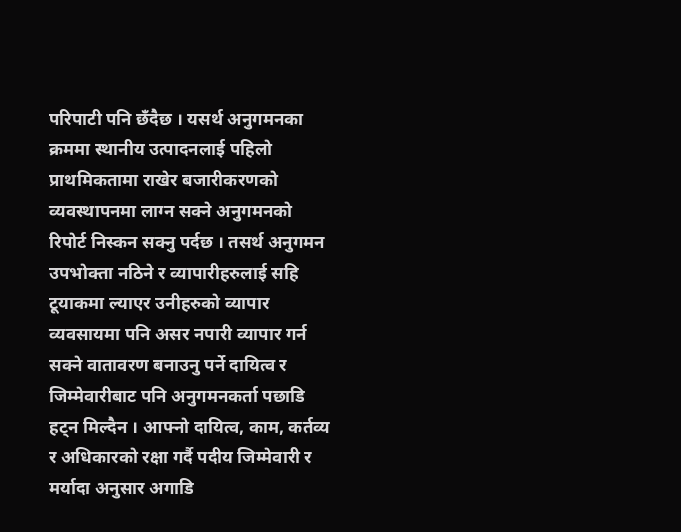परिपाटी पनि छँदैछ । यसर्थ अनुगमनका क्रममा स्थानीय उत्पादनलाई पहिलो प्राथमिकतामा राखेर बजारीकरणको व्यवस्थापनमा लाग्न सक्ने अनुगमनको रिपोर्ट निस्कन सक्नु पर्दछ । तसर्थ अनुगमन उपभोक्ता नठिने र व्यापारीहरुलाई सहि टूयाकमा ल्याएर उनीहरुको व्यापार व्यवसायमा पनि असर नपारी व्यापार गर्न सक्ने वातावरण बनाउनु पर्ने दायित्व र जिम्मेवारीबाट पनि अनुगमनकर्ता पछाडि हट्न मिल्दैन । आफ्नो दायित्व, काम, कर्तव्य र अधिकारको रक्षा गर्दै पदीय जिम्मेवारी र मर्यादा अनुसार अगाडि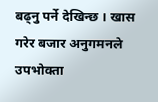बढ्नु पर्ने देखिन्छ । खास गरेर बजार अनुगमनले उपभोक्ता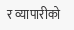र व्यापारीको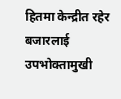हितमा केन्द्रीत रहेर बजारलाई उपभोक्तामुखी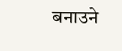बनाउने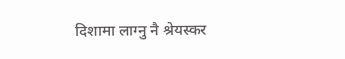दिशामा लाग्नु नै श्रेयस्कर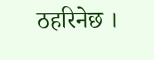ठहरिनेछ ।